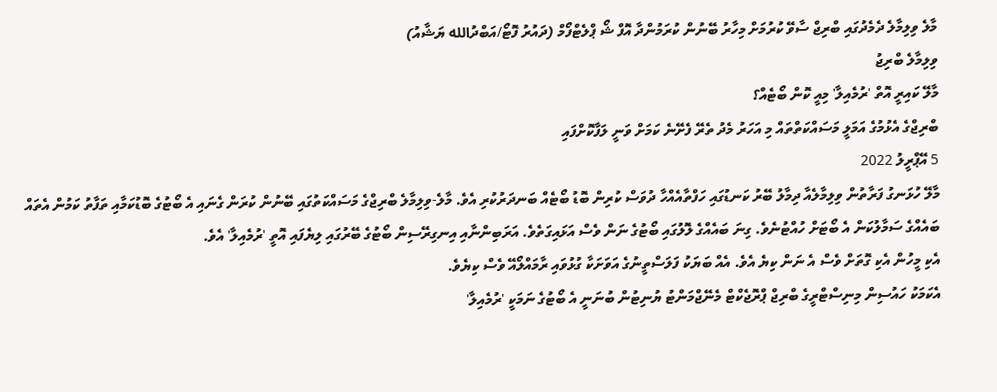މާލެ ވިލިމާލެ ދެމެދުގައި ބްރިޖް ސާވޭ ކުރުމަށް މިހާރު ބޭނުން ކުރަމުންދާ އޮފް ޝޯ ޕްލެޓްފޯމް (ދައުރު ފޮޓޯ/އަބްދުالله ޔަޝާއު)
ވިލިމާލެ ބްރިޖު
މާލޭ ކައިރީ އޮތް 'ރުމެއިލާ' މިއީ ކޮން ބޯޓެއް؟
ބްރިޖްގެ އެޅުމުގެ އަމަލީ މަސައްކަތްތައް މި އަހަރު މެދު ތެރޭ ފެށޭނެ ކަމަށް ވަނީ ލަފާކޮށްފައި
5 އޭޕްރީލު 2022
މާލޭ ހުޅަނގު ފަރާތުން ވިލިމާލެއާ ދިމާލު ބޭރު ކަނޑުގައި ހަފްތާއެއްހާ ދުވަސް ކުރިން ބޮޑު ބޯޓެއް ބަނދަރުކުރި އެވެ. މާލެ-ވިލިމާލެ ބްރިޖްގެ މަސައްކަތުގައި ބޭނުން ކުރަން ގެނައި އެ ބޯޓުގެ ބޮޑުކަމާއި ތަފާތު ކަމުން އެތައް ބައެއްގެ ސަމާލުކަން އެ ބޯޓަށް ހުއްޓުނެވެ. ގިނަ ބައެއްގެ ލޮލުގައި ބޯޓުގެ ނަން ވެސް އަޅައިގަތެވެ. އަރަބިންނާއި އިނގިރޭސިން ބޯޓުގެ ބޭރުގައި ލިޔެފައި އޮތީ 'ރުމެއިލާ' އެވެ.
އެކި މީހުން އެކި ގޮތަށް ވެސް އެ ނަން ކިޔެ އެވެ. އެއް ބަޔަކު ފަލަސްތީނުގެ އަވަށަކާ ގުޅުވައި ރާމައްލޯއޭ ވެސް ކިޔެވެ.
އެކަމަކު ހައުސިން މިނިސްޓްރީގެ ބްރިޖް ޕްރޮޖެކްޓް މެނޭޖްމަންޓު ޔުނިޓުން ބުނަނީ އެ ބޯޓުގެ ނަމަކީ 'ރުމެއިލާ'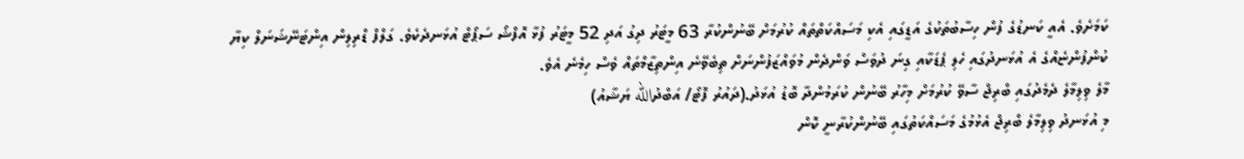ކަމަށެވެ. އެއީ ކަނޑުގެ ފުން ހިސާބުތަކުގެ އަޑީގައި އެކި މަސައްކަތްތައް ކުރުމަށް ބޭނުންކުރާ 63 މީޓަރު ދިގު އަދި 52 މީޓަރު ފުޅާ އޮފްޝޯ ސަޕޯޓް އުޅަނދެކެވެ. ގަލްފް ޑްރިލިން އިންޓަނޭޝަނަލް ކިޔާ ކުންފުންޏެއްގެ އެ އުޅަނދުގައި ހެލި ޕެޑަކާއި ގިނަ ދުވަސް ވަންދެން މުވައްޒަފުންނަށް ތިބެވޭނެ އިންތިޒާމްތައް ވެސް ހިމެނެ އެވެ.
މާލެ ވިލިމާލެ ދެމެދުގައި ބްރިޖް ސާވޭ ކުރުމަށް މިހާރު ބޭނުން ކުރަމުންދާ ބޮޑު އުޅަދު.(ދައުރު ފޮޓޯ/ އަބްދުالله ޔަޝާއު)
މި އުޅަނދު ވިލިމާލެ ބްރިޖް އެޅުމުގެ މަސައްކަތުގައި ބޭނުންކުރާނީ ކޮން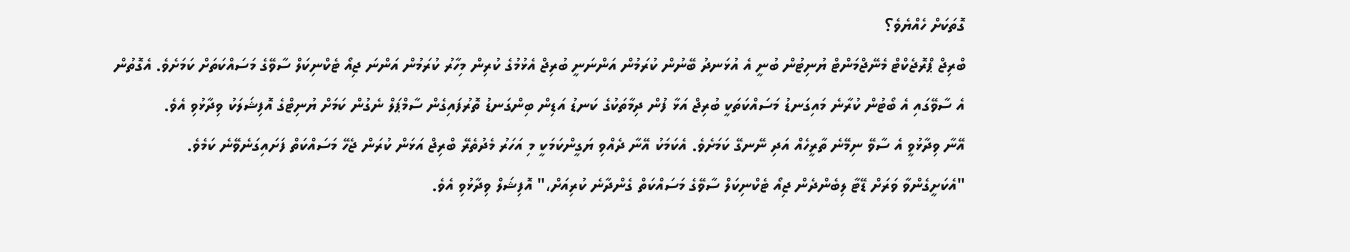ގޮތަކަށް ހެއްޔެވެ؟
ބްރިޖް ޕްރޮޖެކްޓް މެނޭޖްމަންޓް ޔުނިޓުން ބުނީ އެ އުޅަނދު ބޭނުން ކުރަމުން އަންނަނީ ބުރިޖް އެޅުމުގެ ކުރިން މިހާރު ކުރަމުން އަންނަ ޖިއޯ ޓެކްނިކަލް ސާވޭގެ މަސައްކަތަށް ކަމަށެވެ. އެގޮތުން އެ ސާވޭގައި އެ ބޯޓުން ކުރާނެ މައިގަނޑު މަސައްކަތަކީ ބުރިޖް އަޅާ ފުން ދިމާތަކުގެ ކަނޑު އަޑިން ބިންގަނޑު ތޮރުފައިގެން ސާމްޕަލް ނެގުން ކަމަށް ޔުނިޓްގެ އޮފިޝަލަކު ވިދާޅުވި އެވެ.
އޭނާ ވިދާޅުވީ އެ ސާވޭ ނިމޭނެ ތާރީހެއް އަދި ނޭނގޭ ކަމަށެވެ. އެކަމަކު އޭނާ ދެއްވި ޔަގީންކަމަކީ މި އަހަރު މެދުތެރޭ ބްރިޖް އަޅަން ކުރަން ޖެހޭ މަސައްކަތް ފަށައިގަނެވޭނެ ކަމެވެ.
"އެކަށީގެންވާ ވަރަށް ޑޭޓާ ލިބެންދެން ޖިއޯ ޓެކްނިކަލް ސާވޭގެ މަސައްކަތް ގެންދާނެ ކުރިއަށް،" އޮފިޝަލް ވިދާޅުވި އެވެ.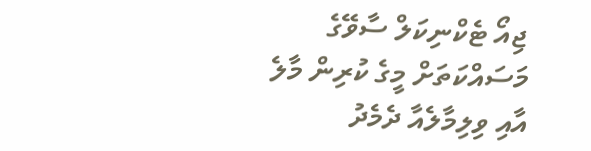ޖިއޯ ޓެކްނިކަލް ސާވޭގެ މަސައްކަތަށް މީގެ ކުރިން މާލެ އާއި ވިލިމާލެއާ ދެމެދު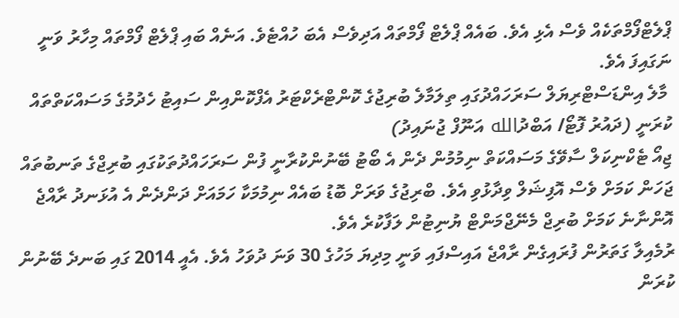ޕްލެޓްފޯމްތަކެއް ވެސް އެޅި އެވެ. ބައެއް ޕްލެޓް ފޯމްތައް އަދިވެސް އެބަ ހުއްޓެވެ. އަނެއް ބައި ޕްލެޓް ފޯމްތައް މިހާރު ވަނީ ނަގައިފަ އެވެ.
 މާލެ އިންޑަސްޓްރިޔަލް ސަރަހައްދުގައި ތިލަމާލެ ބުރިޖުގެ ކޮންޓްރެކްޓަރު އެފްކޮންއިން ސައިޓު ހެދުމުގެ މަސައްކަތްތައް ކުރަނީ (ދައުރު ފޮޓޯ/ އަބްދުالله އަނޫފް ޖުނައިދު)
ޖިއޯ ޓެކްނިކަލް ސާވޭގެ މަސައްކަތް ނިމުމުން ދެން އެ ބޯޓު ބޭނުންކުރާނީ ފުން ސަރަހައްދުތަކުގައި ބުރިޖްގެ ތަނބުތައް ޖަހަން ކަމަށް ވެސް އޮފިޝަލް ވިދާޅުވި އެވެ. ބްރިޖުގެ ވަރަށް ބޮޑު ބައެއް ނިމުމަކާ ހަމައަށް ދަންދެން އެ އުޅަނދު ރާއްޖެ އޮންނާނެ ކަމަށް ބުރިޖް މެނޭޖްމަންޓް ޔުނިޓުން ލަފާކުރެ އެވެ.
ރުމެއިލާ ގަތަރުން ފުރައިގެން ރާއްޖެ އައިސްފައި ވަނީ މިދިޔަ މަހުގެ 30 ވަނަ ދުވަހު އެވެ. އެއީ 2014 ގައި ބަނދެ ބޭނުން ކުރަން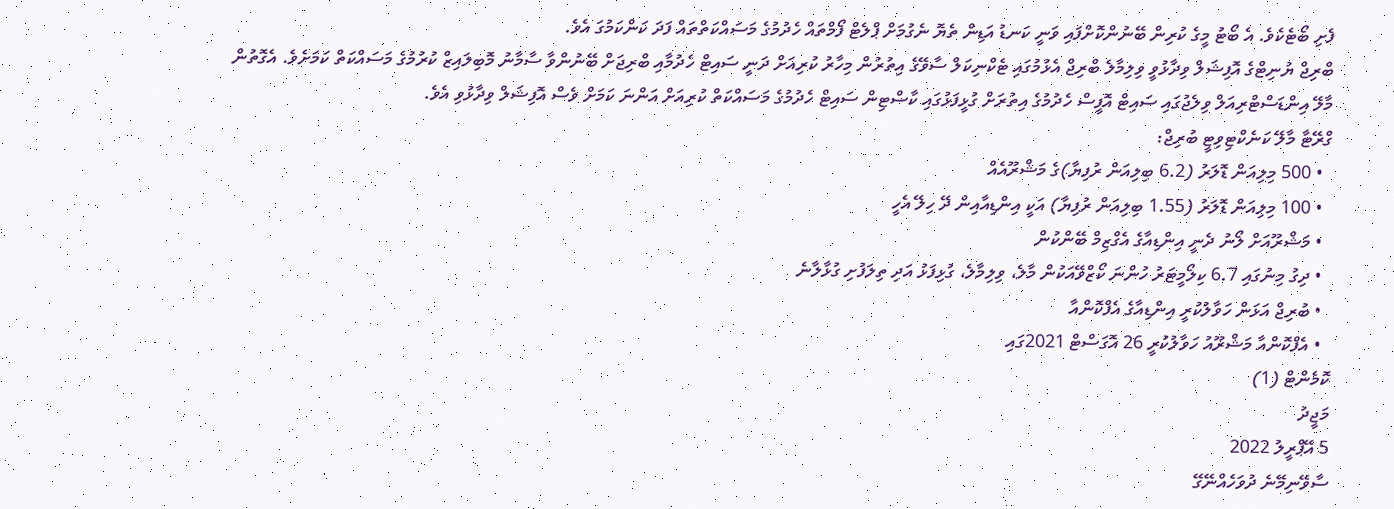ފެށި ބޯޓެކެވެ. އެ ބޯޓު މީގެ ކުރިން ބޭނުންކޮށްފައި ވަނީ ކަނޑު އަޑިން ތެޔޮ ނެގުމަށް ޕްލެޓް ފޯމްތައް ހެދުމުގެ މަސައްކަތްތައް ފަދަ ކަންކަމުގަ އެވެ.
ބްރިޖް ޔުނިޓްގެ އޮފިޝަލް ވިދާޅުވީ ވިލިމާލެ ބްރިޖް އެޅުމުގައި ޓެކްނިކަލް ސާވޭގެ އިތުރުން މިހާރު ކުރިއަށް ދަނީ ސައިޓް ހެދުމާއި ބްރިޖަށް ބޭނުންވާ ސާމާނު މޮބިލައިޒް ކުރުމުގެ މަސައްކަތް ކަމަށެވެ. އެގޮތުން މާލޭ އިންޑަސްޓްރިއަލް ވިލެޖުގައި ސައިޓް އޮފީސް ހެދުމުގެ އިތުރަށް ގުޅީފަޅުގައި ކާސްޓިން ސައިޓް ހެދުމުގެ މަސައްކަތް ކުރިއަށް އަންނަ ކަމަށް ވެސް އޮފިޝަލް ވިދާޅުވި އެވެ.
ގްރޭޓާ މާލޭ ކަނެކްޓިވިޓީ ބުރިޖް:
  • 500 މިލިއަން ޑޮލަރު (6.2 ބިލިއަން ރުފިޔާ)ގެ މަޝްރޫއެއް
  • 100 މިލިއަން ޑޮލަރު (1.55 ބިލިއަން ރުފިޔާ) އަކީ އިންޑިއާއިން ދޭ ހިލޭ އެހީ
  • މަޝްރޫއަށް ލޯނު ދެނީ އިންޑިއާގެ އެގްޒިމް ބޭންކުން
  • ދިގު މިނުގައި 6.7 ކިލޯމީޓަރު ހުންނަ ކޯޒްވޭއަކުން މާލެ، ވިލިމާލެ، ގުޅިފަޅު އަދި ތިލަފުށި ގުޅާލާނެ
  • ބުރިޖް އަޅަން ހަވާލުކުރީ އިންޑިއާގެ އެފްކޮންއާ
  • އެފްކޮންއާ މަޝްރޫއު ހަވާލުކުރީ 26 އޮގަސްޓް 2021ގައި
ކޮމެންޓް (1)
މަޖީދު
5 އޭޕްރީލު 2022
ސާވޭނިމޭނެ ދުވަހެއްނޭގޭ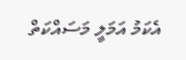އެކަމު އަމަލީ މަސައްކަތް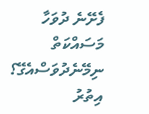ފެށޭނެ ދުވަހާ މަސައްކަތް ނިމޭނެދުވަސްއެގޭ؟
އިތުރު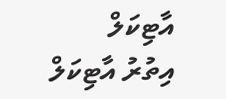އާޓިކަލް
އިތުރު އާޓިކަލް